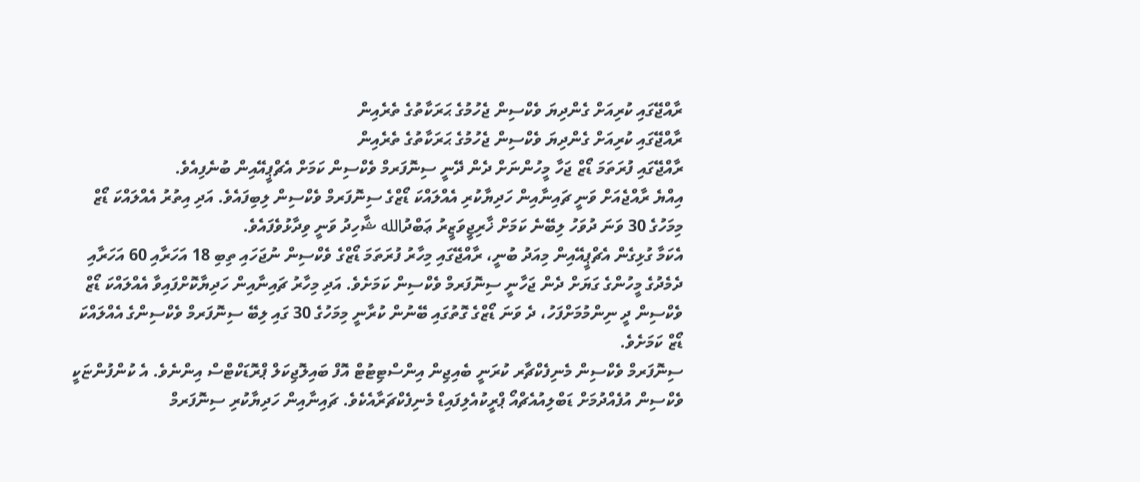ރާއްޖޭގައި ކުރިއަށް ގެންދިޔަ ވެކްސިން ޖެހުމުގެ ޙަރަކާތުގެ ތެރެއިން
ރާއްޖޭގައި ކުރިއަށް ގެންދިޔަ ވެކްސިން ޖެހުމުގެ ޙަރަކާތުގެ ތެރެއިން
ރާއްޖޭގައި ފުރަތަމަ ޑޯޒް ޖަހާ މީހުންނަށް ދެން ދޭނީ ސިނޮފަރމް ވެކްސިން ކަމަށް އެޗްޕީއޭއިން ބުނެފިއެވެ.
އިއްޔެ ރާއްޖެއަށް ވަނީ ޗައިނާއިން ހަދިޔާކުރި އެއްލައްކަ ޑޯޒްގެ ސިނޮފަރމް ވެކްސިން ލިބިފައެވެ. އަދި އިތުރު އެއްލައްކަ ޑޯޒް މިމަހުގެ 30 ވަނަ ދުވަހު ލިބޭނެ ކަމަށް ޚާރިޖީވަޒީރު ޢަބްދުالله ޝާހިދު ވަނީ ވިދާޅުވެފައެވެ.
އެކަމާ ގުޅިގެން އެޗްޕީއޭއިން މިއަދު ބުނީ، ރާއްޖޭގައި މިހާރު ފުރަތަމަ ޑޯޒްގެ ވެކްސިން ނުޖަހައި ތިބި 18 އަހަރާއި 60 އަހަރާއި ދެމެދުގެ މީހުންގެ ގަޔަށް ދެން ޖަހާނީ ސިނޮފަރމް ވެކްސިން ކަމަށެވެ. އަދި މިހާރު ޗައިނާއިން ހަދިޔާކޮށްފައިވާ އެއްލައްކަ ޑޯޒް ވެކްސިން ދީ ނިންމުމަށްފަހު، ދެ ވަނަ ޑޯޒްގެ ގޮތުގައި ބޭނުން ކުރާނީ މިމަހުގެ 30 ގައި ލިބޭ ސިނޮފަރމް ވެކްސިންގެ އެއްލައްކަ ޑޯޒް ކަމަށެވެ.
ސިނޮފަރމް ވެކްސިން މެނިފެކްޗާރ ކުރަނީ ބެއިޖިން އިންސްޓިޓުޓް އޮފް ބައިލޮޖިކަލް ޕްރޮޑަކްޓްސް އިންނެވެ. އެ ކުންފުންޏަކީ ވެކްސިން އުފެއްދުމަށް ޑަބްލިއުއެޗްއޯ ޕްރީކުއެލިފައިޑް މެނިފެކްޗަރާއެކެވެ. ޗައިނާއިން ހަދިޔާކުރި ސިނޮފަރމް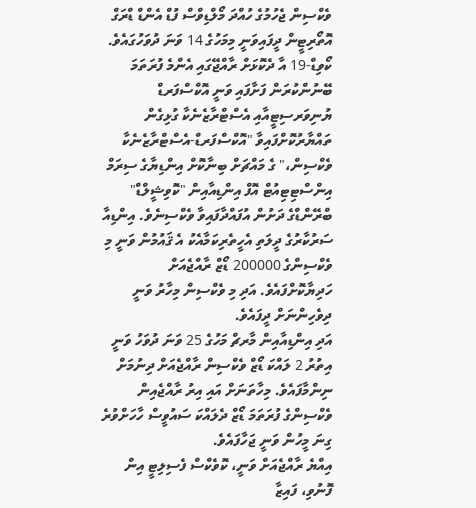ވެކްސިން ޖެހުމުގެ ހުއްދަ މޯލްޑިވްސް ފުޑް އެންޑް ޑްރަގް އޮތޯރިޓީން ދީފައިވަނީ މިމަހުގެ 14 ވަނަ ދުވަހުގައެވެ.
ކޯވިޑް-19 އާ ދެކޮޅަށް ރާއްޖޭގައި އެންމެ ފުރަތަމަ ބޭނުންކުރަން ފަށާފައި ވަނީ އޮކްސްފަރޑް ޔުނިވަރސިޓީއާއި އެސްޓްރާޒެނެކާ ގުޅިގެން ތައްޔާރުކޮށްފައިވާ "އޮކްސްފަރޑް-އެސްޓްރާޒެނެކާ ވެކްސިން،" ގެ މައްޗަށް ބިނާކޮށް އިންޑިޔާގެ ސިރަމް އިންސްޓިޓިއުޓް އޮފް އިންޑިއާއިން "ކޮވިޝީލްޑް" ބްރޭންޑްގެ ދަށުން އުފައްދާފައިވާ ވެކްސިނެވެ. އިންޑިއާ ސަރުކާރުގެ ދީލަތި އެހީތެރިކަމާއެކު އެ ޤައުމުން ވަނީ މި ވެކްސިންގެ 200000 ޑޯޒް ރާއްޖެއަށް ހަދިޔާކޮށްފައެވެ. އަދި މި ވެކްސިން މިހާރު ވަނީ ދިވެހިންނަށް ދީފައެވެ.
އަދި އިންޑިއާއިން މާރޗް މަހުގެ 25 ވަނަ ދުވަހު ވަނީ އިތުރު 2 ލައްކަ ޑޯޒް ވެކްސިން ރާއްޖެއަށް ދިނުމަށް ނިންމާފައެވެ. މިހާތަނަށް އައި އިރު ރާއްޖެއިން ވެކްސިންގެ ފުރަތަމަ ޑޯޒް ދެލައްކަ ސައުވީސް ހާހަށްވުރެ ގިނަ މީހުން ވަނީ ޖަހާފައެވެ.
އިއްޔެ ރާއްޖެއަށް ވަނީ، ކޮވެކްސް ފެސިލިޓީ އިން ފޮނުވި، ފައިޒާ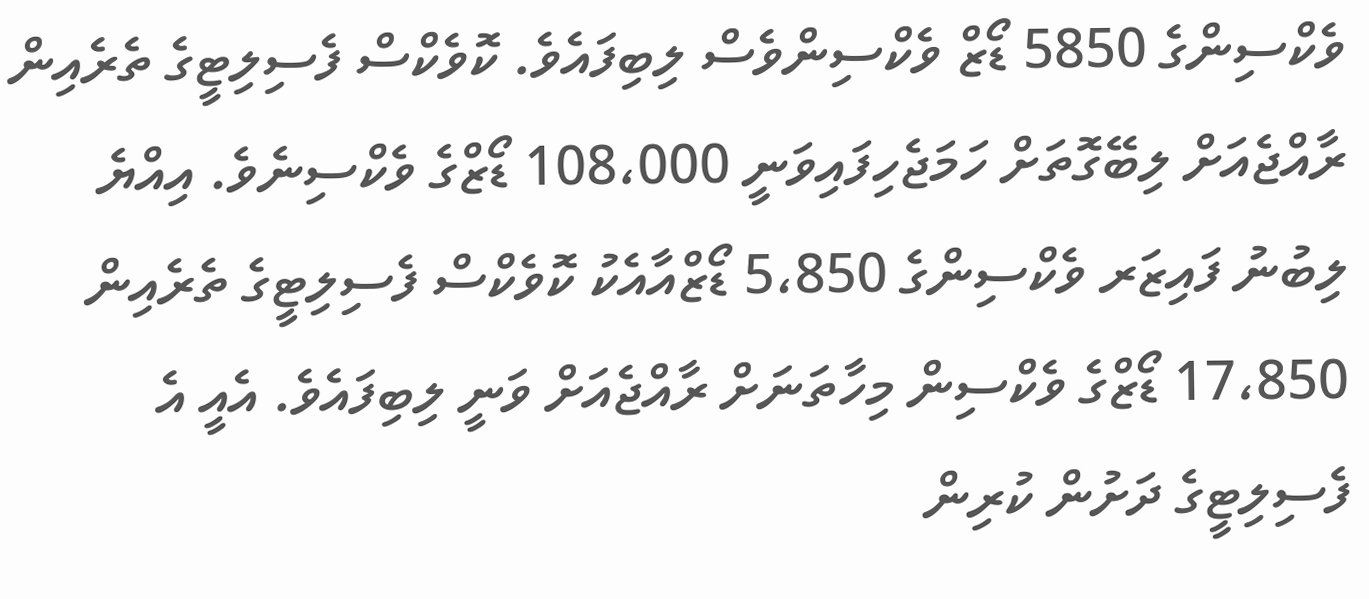ވެކްސިންގެ 5850 ޑޯޒް ވެކްސިންވެސް ލިބިފައެވެ. ކޮވެކްސް ފެސިލިޓީގެ ތެރެއިން ރާއްޖެއަށް ލިބޭގޮތަށް ހަމަޖެހިފައިވަނީ 108،000 ޑޯޒްގެ ވެކްސިނެވެ. އިއްޔެ ލިބުނު ފައިޒަރ ވެކްސިންގެ 5،850 ޑޯޒްއާއެކު ކޮވެކްސް ފެސިލިޓީގެ ތެރެއިން 17،850 ޑޯޒްގެ ވެކްސިން މިހާތަނަށް ރާއްޖެއަށް ވަނީ ލިބިފައެވެ. އެއީ އެ ފެސިލިޓީގެ ދަށުން ކުރިން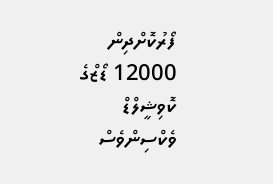ފޯރުކޮށްދިން 12000 ޑޯޒްގެ ކޮވިޝީލްޑް ވެކްސިންވެސް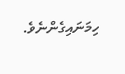ހިމަނައިގެންނެވެ.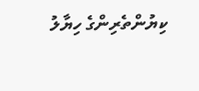ކިޔުންތެރިންގެ ހިޔާލު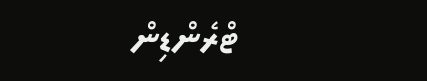ޓްރެންޑިން